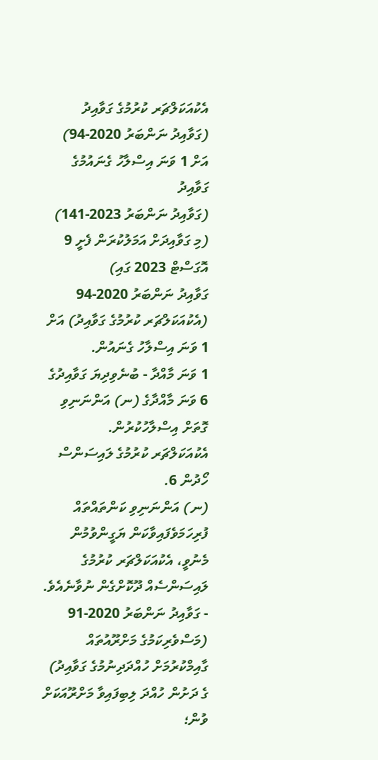އެކުއަކަލްޗަރ ކުރުމުގެ ގަވާއިދު (ގަވާއިދު ނަންބަރު 2020-94) އަށް 1 ވަނަ އިސްލާހު ގެނައުމުގެ ގަވާއިދު
(ގަވާއިދު ނަންބަރު 2023-141)
(މި ގަވާއިދަށް އަމަލުކުރަން ފެށީ 9 އޮގަސްޓް 2023 ގައި)
ގަވާއިދު ނަންބަރު 2020-94 (އެކުއަކަލްޗަރ ކުރުމުގެ ގަވާއިދު) އަށް 1 ވަނަ އިސްލާހު ގެނައުން.
1 ވަނަ މާއްދާ - ބުނެވިދިޔަ ގަވާއިދުގެ 6 ވަނަ މާއްދާގެ (ނ) އަންނަނިވި ގޮތަށް އިސްލާހުކުރުން.
އެކުއަކަލްޗަރ ކުރުމުގެ ލައިސަންސް ހޯދުން 6.
(ނ) އަންނަނިވި ކަންތައްތައް ފުރިހަމަވެފައިވާކަން ޔަގީންވުމުން މެނުވީ، އެކުއަކަލްޗަރ ކުރުމުގެ ލައިސަންސެއް ދޫކޮށްގެން ނުވާނެއެވެ.
- ގަވާއިދު ނަންބަރު 2020-91 (މަސްވެރިކަމުގެ މަށްރޫއުތައް ގާއިމްކުރުމަށް ހުއްދަދިނުމުގެ ގަވާއިދު) ގެ ދަށުން ހުއްދަ ލިބިފައިވާ މަށްރޫއަކަށް ވުން؛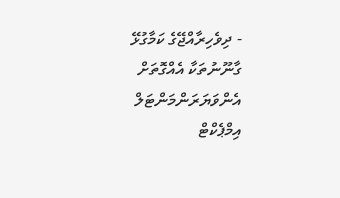- ދިވެހިރާއްޖޭގެ ކަމާގުޅޭ ގާނޫނުތަކާ އެއްގޮތަށް އެންވަޔަރަންމަންޓަލް އިމްޕެކްޓް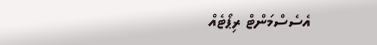އެސެސްމަންޓް ރިޕޯޓެއް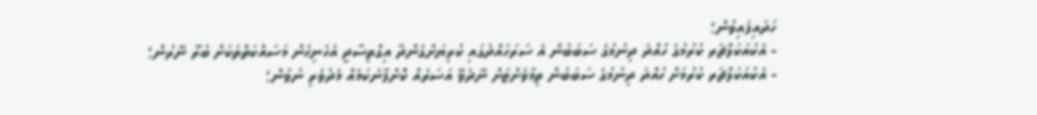ހަދައިފައިވުން؛
- އެކުއަކަލްޗަރ ކުރުމުގެ ހުއްދަ ދިނުމުގެ ސަބަބުން އެ ސަރަހައްދުގައި ކުރިޔަށްގެންދާ އިގްތިސާދީ އެހެނިހެން މަސައްކަތްތަކަށް ބުރޫ ނޭރުން؛
- އެކުއަކަލްޗަރ ކުރުމަށް ހުއްދަ ދިނުމުގެ ސަބަބުން ތިމާވެށްޓަށް ނޭދެވޭ އަސަރެއް ކޮށްފާނެކަމެއް މެދުވެރި ނުވުން؛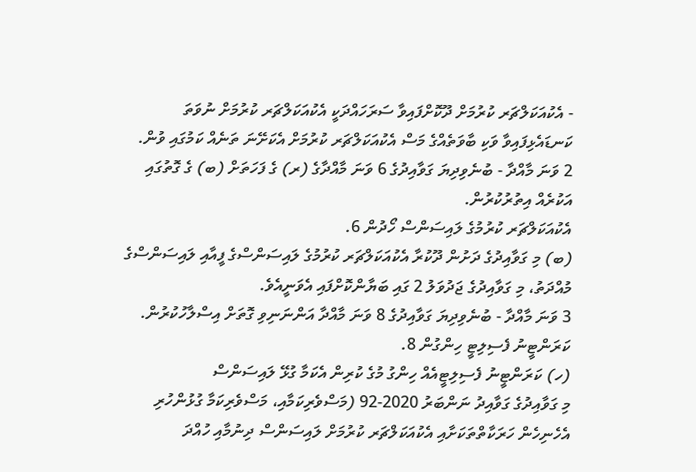- އެކުއަކަލްޗަރ ކުރުމަށް ދޫކޮށްފައިވާ ސަރަހައްދަކީ އެކުއަކަލްޗަރ ކުރުމަށް ނުވަތަ ކަނޑައެޅިފައިވާ ވަކި ބާވަތެއްގެ މަސް އެކުއަކަލްޗަރ ކުރުމަށް އެކަށޭނަ ތަނެއް ކަމުގައި ވުން.
2 ވަނަ މާއްދާ - ބުނެވިދިޔަ ގަވާއިދުގެ 6 ވަނަ މާއްދާގެ (ރ) ގެ ފަހަތަށް (ބ) ގެ ގޮތުގައި އަކުރެއް އިތުރުކުރުން.
އެކުއަކަލްޗަރ ކުރުމުގެ ލައިސަންސް ހޯދުން 6.
(ބ) މި ގަވާއިދުގެ ދަށުން ދޫކުރާ އެކުއަކަލްޗަރ ކުރުމުގެ ލައިސަންސްގެ ފީއާއި ލައިސަންސްގެ މުއްދަތު، މި ގަވާއިދުގެ ޖަދުވަލު 2 ގައި ބަޔާންކޮށްފައި އެވަނީއެވެ.
3 ވަނަ މާއްދާ - ބުނެވިދިޔަ ގަވާއިދުގެ 8 ވަނަ މާއްދާ އަންނަނިވި ގޮތަށް އިސްލާހުކުރުން.
ކަރަންޓީނު ފެސިލިޓީ ހިންގުން 8.
(ހ) ކަރަންޓީނު ފެސިލިޓީއެއް ހިންގު މުގެ ކުރިން އެކަމާ ގުޅޭ ލައިސަންސް
މި ގަވާއިދުގެ ގަވާއިދު ނަންބަރު 2020-92 (މަސްވެރިކަމާއި، މަސްވެރިކަމާ ގުޅުންހުރި އެހެނިހެން ހަރަކާތްތަކަށާއި އެކުއަކަލްޗަރ ކުރުމަށް ލައިސަންސް ދިނުމާއި ހުއްދަ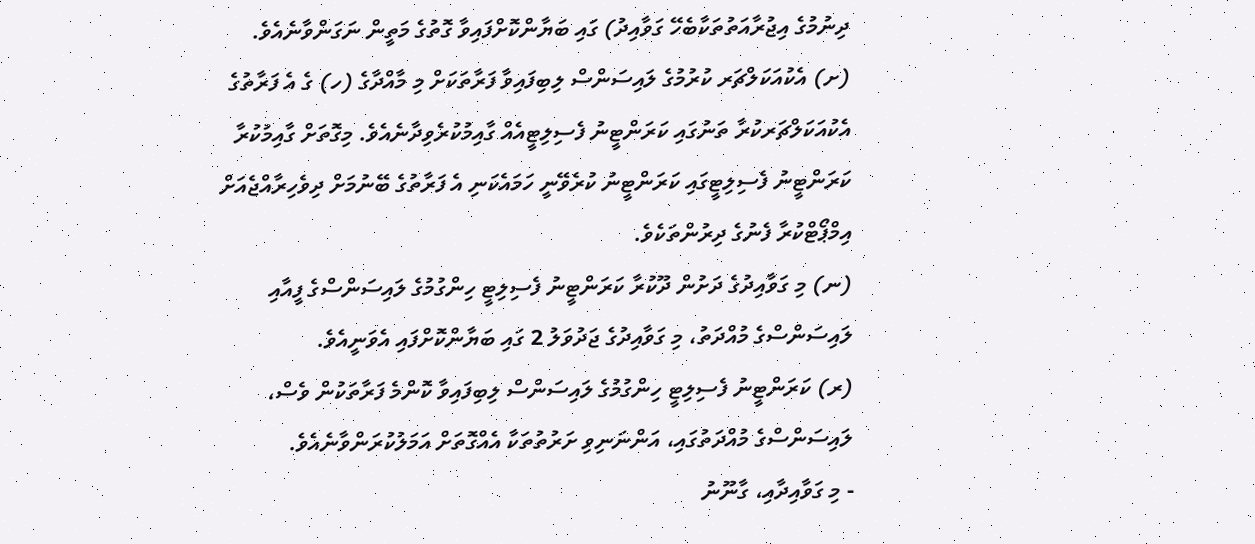ދިނުމުގެ އިޖުރާއަތުތަކާބެހޭ ގަވާއިދު) ގައި ބަޔާންކޮށްފައިވާ ގޮތުގެ މަތީން ނަގަންވާނެއެވެ.
(ށ) އެކުއަކަލްޗަރ ކުރުމުގެ ލައިސަންސް ލިބިފައިވާ ފަރާތަކަށް މި މާއްދާގެ (ހ) ގެ އެ ފަރާތުގެ އެކުއަކަލްޗަރކުރާ ތަނުގައި ކަރަންޓީނު ފެސިލިޓީއެއް ގާއިމުކުރެވިދާނެއެވެ. މިގޮތަށް ގާއިމުކުރާ ކަރަންޓީނު ފެސިލިޓީގައި ކަރަންޓީނު ކުރެވޭނީ ހަމައެކަނި އެ ފަރާތުގެ ބޭނުމަށް ދިވެހިރާއްޖެއަށް އިމްޕޯޓްކުރާ ފެނުގެ ދިރުންތަކެވެ.
(ނ) މި ގަވާއިދުގެ ދަށުން ދޫކުރާ ކަރަންޓީނު ފެސިލިޓީ ހިންގުމުގެ ލައިސަންސްގެ ފީއާއި ލައިސަންސްގެ މުއްދަތު، މި ގަވާއިދުގެ ޖަދުވަލު 2 ގައި ބަޔާންކޮށްފައި އެވަނީއެވެ.
(ރ) ކަރަންޓީނު ފެސިލިޓީ ހިންގުމުގެ ލައިސަންސް ލިބިފައިވާ ކޮންމެ ފަރާތަކުން ވެސް، ލައިސަންސްގެ މުއްދަތުގައި، އަންނަނިވި ށަރުތުތަކާ އެއްގޮތަށް އަމަލުކުރަންވާނެއެވެ.
- މި ގަވާއިދާއި، ގާނޫނު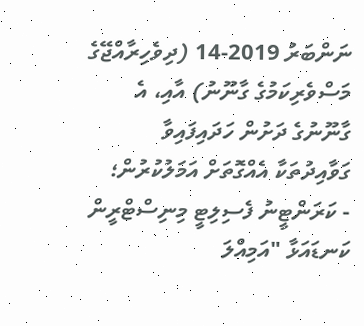ނަންބަރު 2019-14 (ދިވެހިރާއްޖޭގެ މަސްވެރިކަމުގެ ގާނޫނު) އާއި، އެ ގާނޫނުގެ ދަށުން ހަދައިފައިވާ ގަވާއިދުތަކާ އެއްގޮތަށް އަމަލުކުރުން؛
- ކަރަންޓީނު ފެސިލިޓީ މިނިސްޓްރީން ކަނޑައަޅާ "އަމިއްލަ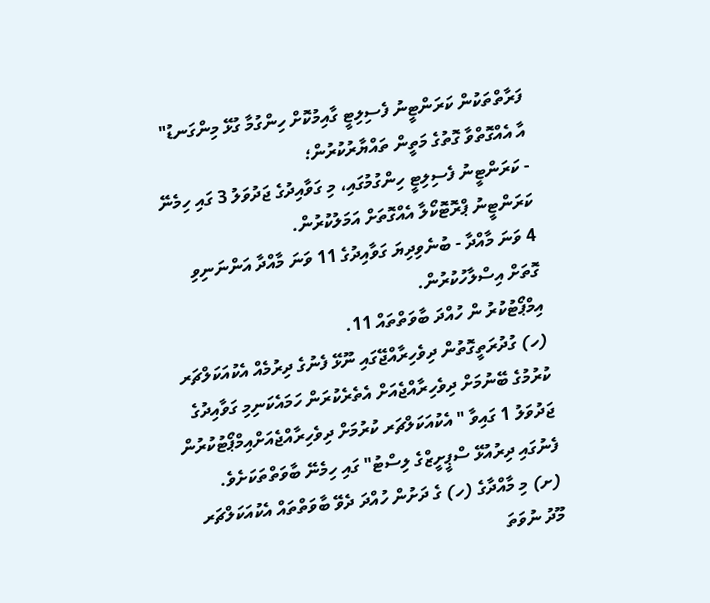ފަރާތްތަކުން ކަރަންޓީނު ފެސިލިޓީ ގާއިމުކޮށް ހިންގުމާ ގުޅޭ މިންގަނޑު" އާ އެއްގޮތްވާ ގޮތުގެ މަތީން ތައްޔާރުކުރުން؛
- ކަރަންޓީނު ފެސިލިޓީ ހިންގުމުގައި، މި ގަވާއިދުގެ ޖަދުވަލު 3 ގައި ހިމެނޭ ކަރަންޓީނު ޕްރޮޓޮކޯލާ އެއްގޮތަށް އަމަލުކުރުން.
4 ވަނަ މާއްދާ - ބުނެވިދިޔަ ގަވާއިދުގެ 11 ވަނަ މާއްދާ އަންނަނިވި ގޮތަށް އިސްލާހުކުރުން.
އިމްޕޯޓުކުރު ން ހުއްދަ ބާވަތްތައް 11.
(ހ) ގުދުރަތީގޮތުން ދިވެހިރާއްޖޭގައި ނޫޅޭ ފެނުގެ ދިރުމެއް އެކުއަކަލްޗަރ ކުރުމުގެ ބޭނުމަށް ދިވެހިރާއްޖެއަށް އެތެރެކުރަން ހަމައެކަނިމި ގަވާއިދުގެ ޖަދުވަލު 1 ގައިވާ " އެކުއަކަލްޗަރ ކުރުމަށް ދިވެހިރާއްޖެއަށްއިމްޕޯޓުކުރުން ފެނުގައި ދިރުއުޅޭ ސްޕީށީޒްގެ ލިސްޓު" ގައި ހިމެނޭ ބާވަތްތަކަށެވެ.
(ށ) މި މާއްދާގެ (ހ) ގެ ދަށުން ހުއްދަ ދެވޭ ބާވަތްތައް އެކުއަކަލްޗަރ މޫދު ނުވަތަ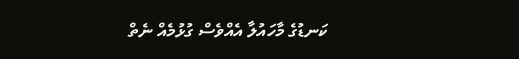ކަނޑުގެ މާހައުލާ އެއްވެސް ގުޅުމެއް ނެތް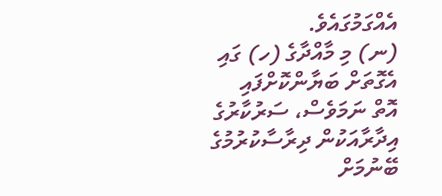އެއްގަމުގައެވެ.
(ނ) މި މާއްދާގެ (ހ) ގައި އެގޮތަށް ބަޔާންކޮށްފައި އޮތް ނަމަވެސް، ސަރުކާރުގެ އިދާރާއަކުން ދިރާސާކުރުމުގެ ބޭނުމަށް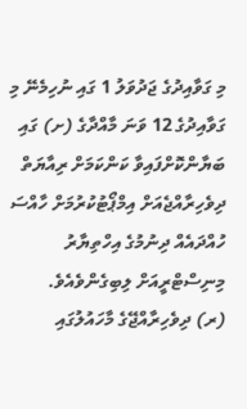މި ގަވާއިދުގެ ޖަދުވަލު 1 ގައި ނުހިމެނޭ މި ގަވާއިދުގެ 12 ވަނަ މާއްދާގެ (ށ) ގައި ބަޔާންކޮށްފައިވާ ކަންކަމަށް ރިއާޔަތް
ދިވެހިރާއްޖެއަށް އިމްޕޯޓުކުރުމަށް ހާއްސަ ހުއްދައެއް ދިނުމުގެ އިހްތިޔާރު މިނިސްޓްރީއަށް ލިބިގެންވެއެވެ.
(ރ) ދިވެހިރާއްޖޭގެ މާހައުލުގައި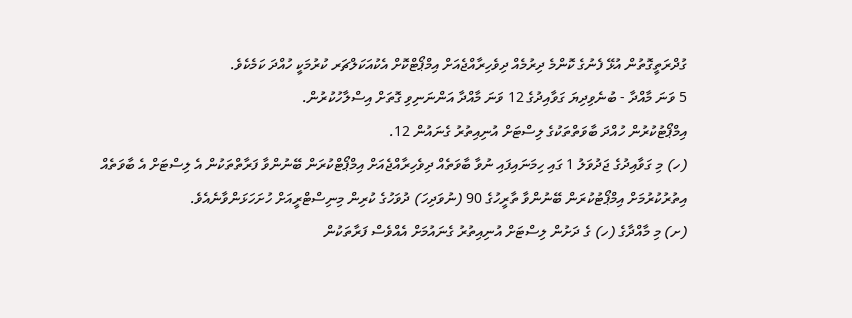ގުދްރަތީގޮތުން އުޅޭ ފެނުގެ ކޮންމެ ދިރުމެއް ދިވެހިރާއްޖެއަށް އިމްޕޯޓްކޮށް އެކުއަކަލްޗަރ ކުރުމަކީ ހުއްދަ ކަމެކެވެ.
5 ވަނަ މާއްދާ - ބުނެވިދިޔަ ގަވާއިދުގެ 12 ވަނަ މާއްދާ އަންނަނިވި ގޮތަށް އިސްލާހުކުރުން.
އިމްޕޯޓުކުރުން ހުއްދަ ބާވަތްތަކުގެ ލިސްޓަށް އުނިއިތުރު ގެނައުން 12.
(ހ) މި ގަވާއިދުގެ ޖަދުވަލު 1 ގައި ހިމަނައިފައި ނުވާ ބާވަތެއް ދިވެހިރާއްޖެއަށް އިމްޕޯޓްކުރަން ބޭނުންވާ ފަރާތްތަކުން އެ ލިސްޓަށް އެ ބާވަތެއް އިތުރުކުރުމަށް އިމްޕޯޓުކުރަން ބޭނުންވާ ތާރީހުގެ 90 (ނުވަދިހަ) ދުވަހުގެ ކުރިން މިނިސްޓްރީއަށް ހުށަހަޅަންވާނެއެވެ.
(ށ) މި މާއްދާގެ (ހ) ގެ ދަށުން ލިސްޓަށް އުނިއިތުރު ގެނައުމަށް އެއްވެސް ފަރާތަކުން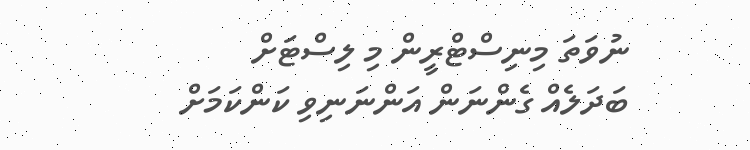ނުވަތަ މިނިސްޓްރީން މި ލިސްޓަށް ބަދަލެއް ގެންނަން އަންނަނިވި ކަންކަމަށް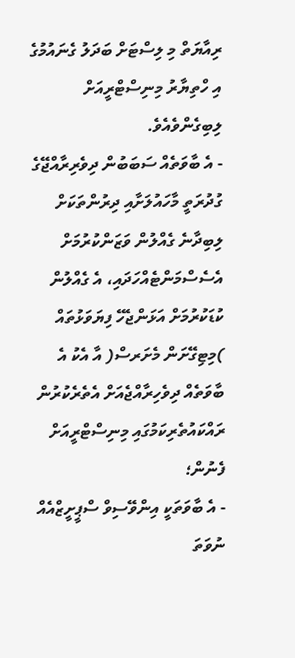ރިއާޔަތް މި ލިސްޓަށް ބަދަލު ގެނައުމުގެ އި ހްތިޔާރު މިނިސްޓްރީއަށް ލިބިގެންވެއެވެ.
- އެ ބާވަތެއް ސަބަބުން ދިވެރިރާއްޖޭގެ ގުދުރަތީ މާހައުލަށާއި ދިރުންތަކަށް ލިބިދާނެ ގެއްލުން ވަޒަންކުރުމަށް އެސެސްމަންޓެއްހަދައި، އެ ގެއްލުން ކުޑަކުރުމަށް އަޅަންޖެހޭ ފިޔަވަޅުތައް )މިޓިގޭށަން މެށަރސް( އާ އެކު އެ ބާވަތެއް ދިވެހިރާއްޖެއަށް އެތެރެކުރުން ރައްކައުތެރިކަމުގައި މިނިސްޓްރީއަށް ފެނުން؛
- އެ ބާވަތަކީ އިންވޭސިވް ސްޕީށީޒްއެއް ނުވަތަ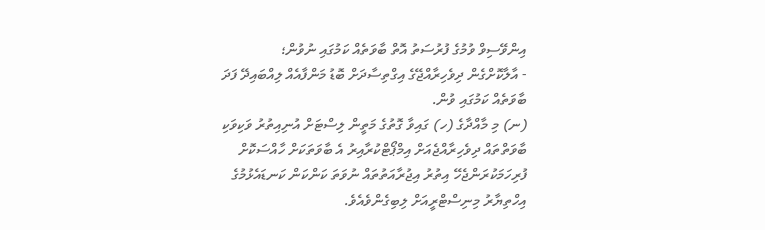އިންވޭސިވް ވުމުގެ ފުރުސަތު އޮތް ބާވަތެއް ކަމުގައި ނުވުން؛
- އާލާކޮށްގެން ދިވެހިރާއްޖޭގެ އިގްތިސާދަށް ބޮޑު މަންފާއެއް ލިއްބައިދޭ ފަދަ ބާވަތެއް ކަމުގައި ވުން.
(ނ) މި މާއްދާގެ (ހ) ގައިވާ ގޮތުގެ މަތީން ލިސްޓަށް އުނިއިތުރު ވަކިވަކި ބާވަތްތައް ދިވެހިރާއްޖެއަށް އިމްޕޯޓްކުރާއިރު އެ ބާވަތަކަށް ހާއްސަކޮށް ފުރިހަމަކުރަންޖެހޭ އިތުރު އިޖުރާއަތުތައް ނުވަތަ ކަންކަން ކަނޑައެޅުމުގެ އިހްތިޔާރު މިނިސްޓްރީއަށް ލިބިގެންވެއެވެ.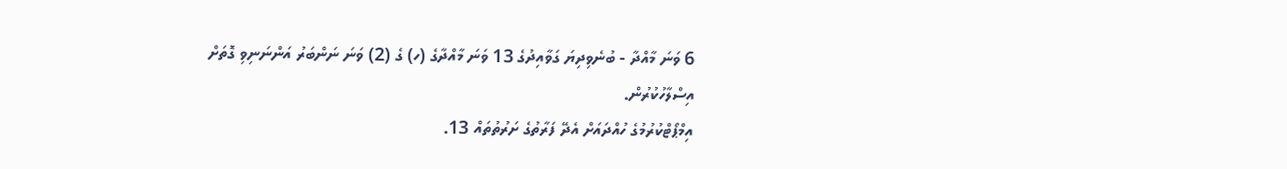6 ވަނަ މާއްދާ - ބުނެވިދިޔަ ގަވާއިދުގެ 13 ވަނަ މާއްދާގެ (ހ) ގެ (2) ވަނަ ނަންބަރު އަންނަނިވި ގޮތަށް އިސްލާހުކުރުން.
އިމްޕޯޓްކުރުމުގެ ހުއްދައަށް އެދޭ ފަރާތުގެ ށަރުތުތައް 13.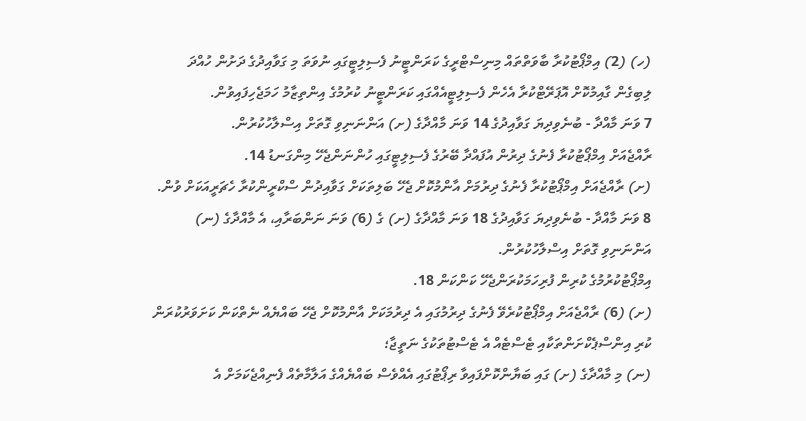(ހ) (2) އިމްޕޯޓުކުރާ ބާވަތްތައް މިނިސްޓްރީގެ ކަރަންޓީނު ފެސިލިޓީގައި ނުވަތަ މި ގަވާއިދުގެ ދަށުން ހުއްދަ ލިބިގެން ގާއިމުކޮށް އޮޕަރޭޓްކުރާ އެހެން ފެސިލިޓީއެއްގައި ކަރަންޓީނު ކުރުމުގެ އިންތިޒާމު ހަމަޖެހިފައިވުން.
7 ވަނަ މާއްދާ - ބުނެވިދިޔަ ގަވާއިދުގެ 14 ވަނަ މާއްދާގެ (ށ) އަންނަނިވި ގޮތަށް އިސްލާހުކުރުން.
ރާއްޖެއަށް އިމްޕޯޓުކުރާ ފެނުގެ ދިރުން އުފައްދާ ބޭރުގެ ފެސިލިޓީގައި ހުންނަންޖެހޭ މިންގަނޑު 14.
(ށ) ރާއްޖެއަށް އިމްޕޯޓުކުރާ ފެނުގެ ދިރުމަށް އާންމުކޮށް ޖެހޭ ބަލިތަކަށް ގަވާއިދުން ސްކްރީންކުރާ ހެޗަރީއަކަށް ވުން.
8 ވަނަ މާއްދާ - ބުނެވިދިޔަ ގަވާއިދުގެ 18 ވަނަ މާއްދާގެ (ށ) ގެ (6) ވަނަ ނަންބަރާއި، އެ މާއްދާގެ (ނ) އަންނަނިވި ގޮތަށް އިސްލާހުކުރުން.
އިމްޕޯޓުކުރުމުގެ ކުރިން ފުރިހަމަކުރަންޖެހޭ ކަންކަން 18.
(ށ) (6) ރާއްޖެއަށް އިމްޕޯޓުކުރެވޭ ފެނުގެ ދިރުމުގައި އެ ދިރުމަކަށް އާންމުކޮށް ޖެހޭ ބައްޔެއް ނެތްކަން ކަށަވަރުކުރަން ކުރި އިންސްޕެކްށަންތަކާއި ޓެސްޓެއް އެ ޓެސްޓުތަކުގެ ނަތީޖާ؛
(ނ) މި މާއްދާގެ (ށ) ގައި ބަޔާންކޮށްފައިވާ ރިޕޯޓުގައި އެއްވެސް ބައްޔެއްގެ އަލާމާތެއް ފެނިއްޖެކަމަށް އެ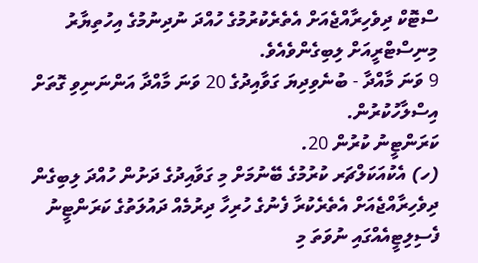ސްޓޮކް ދިވެހިރާއްޖެއަށް އެތެރެކުރުމުގެ ހުއްދަ ނުދިނުމުގެ އިހުތިޔާރު މިނިސްޓްރީއަށް ލިބިގެންވެއެވެ.
9 ވަނަ މާއްދާ - ބުނެވިދިޔަ ގަވާއިދުގެ 20 ވަނަ މާއްދާ އަންނަނިވި ގޮތަށް އިސްލާހުކުރުން.
ކަރަންޓީނު ކުރުން 20.
(ހ) އެކުއަކަލްޗަރ ކުރުމުގެ ބޭނުމަށް މި ގަވާއިދުގެ ދަށުން ހުއްދަ ލިބިގެން ދިވެހިރާއްޖެއަށް އެތެރެކުރާ ފެނުގެ ހުރިހާ ދިރުމެއް ދައުލަތުގެ ކަރަންޓީނު ފެސިލިޓީއެއްގައި ނުވަތަ މި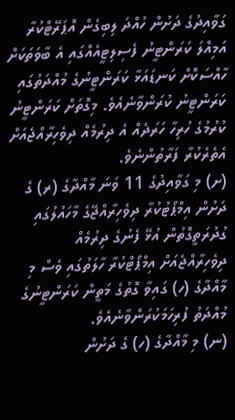ގަވާއިދުގެ ދަށުން ހުއްދަ ލިބިގެން އޮޕަރޭޓްކުރާ އަމިއްލަ ކަރަންޓީނު ފެސިލިޓީއެއްގައި އެ ބާވަތަކަށް ހާއްސަކޮށް ކަނޑައަޅާ ކަރަންޓީނުގެ މުއްދަތުގައި ކަރަންޓީނު ކުރަންވާނެއެވެ. މިގޮތަށް ކަރަންޓީނު ކުރުމުގެ ހުރިހާ ހަރަދެއް އެ ދިރުމެއް ދިވެހިރާއްޖެއަށް އެތެރެކުރާ ފަރާތުންނެވެ.
(ށ) މި ގަވާއިދުގެ 11 ވަނަ މާއްދާގެ (ރ) ގެ ދަށުން އިމްޕޯޓުކުރާ ދިވެހިރާއްޖޭގެ މާހައުލުގައި ގުދުރަތީގޮތުން އުޅޭ ފެނުގެ ދިރުމެއް ދިވެހިރާއްޖެއަށް އިމްޕޯޓްކުރާ ހާލަތުގައި ވެސް މި މާއްދާގެ (ހ) ގައިވާ ގޮތުގެ މަތީން ކަރަންޓީނުގެ މުއްދަތު ފުރިހަމަކުރަންވާނެއެވެ.
(ނ) މި މާއްދާގެ (ހ) ގެ ދަށުން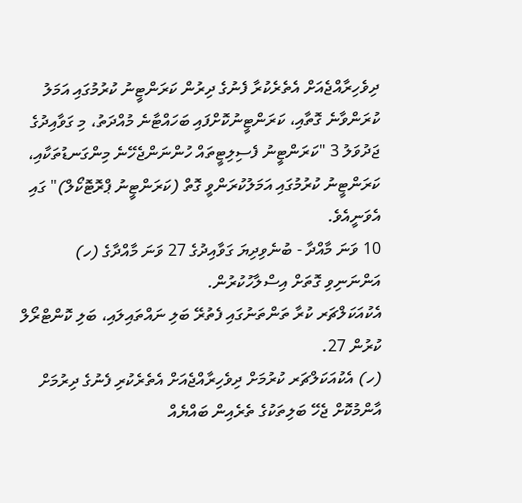ދިވެހިރާއްޖެއަށް އެތެރެކުރާ ފެނުގެ ދިރުން ކަރަންޓީނު ކުރުމުގައި އަމަލު ކުރަންވާނެ ގޮތާއި، ކަރަންޓީނުކޮށްފައި ބަހައްޓާނެ މުއްދަތު، މި ގަވާއިދުގެ ޖަދުވަލު 3 "ކަރަންޓީނު ފެސިލިޓީތައް ހުންނަންޖެހޭނެ މިންގަނޑުތަކާއި، ކަރަންޓީނު ކުރުމުގައި އަމަލުކުރަންވީ ގޮތް (ކަރަންޓީނު ޕްރޮޓޮކޯލް)" ގައި އެވަނީއެވެ.
10 ވަނަ މާއްދާ - ބުނެވިދިޔަ ގަވާއިދުގެ 27 ވަނަ މާއްދާގެ (ހ) އަންނަނިވި ގޮތަށް އިސްލާހުކުރުން.
އެކުއަކަލްޗަރ ކުރާ ތަންތަނުގައި ފެތުރޭ ބަލި ނައްތައިލައި، ބަލި ކޮންޓްރޯލް ކުރުން 27.
(ހ) އެކުއަކަލްޗަރ ކުރުމަށް ދިވެހިރާއްޖެއަށް އެތެރެކުރި ފެނުގެ ދިރުމަށް އާންމުކޮށް ޖެހޭ ބަލިތަކުގެ ތެރެއިން ބައްޔެއް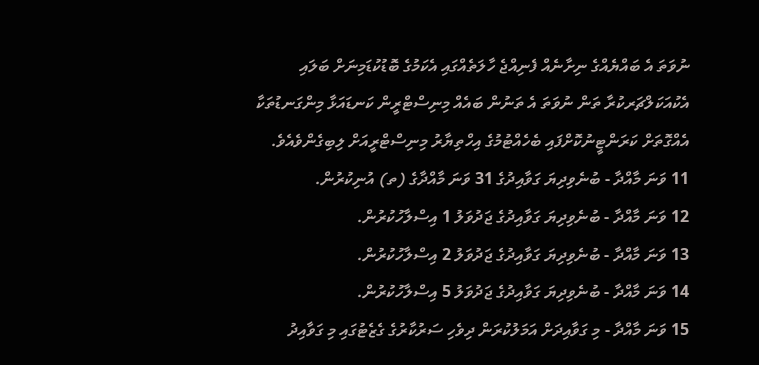ނުވަތަ އެ ބައްޔެއްގެ ނިށާނެއް ފެނިއްޖެ ހާލަތެއްގައި އެކަމުގެ ބޮޑުކުޑަމިނަށް ބަލައި އެކުއަކަލްޗަރކުރާ ތަން ނުވަތަ އެ ތަނުން ބައެއް މިނިސްޓްރީން ކަނޑައަޅާ މިންގަނޑުތަކާ އެއްގޮތަށް ކަރަންޓީނުކޮށްފައި ބެހެއްޓުމުގެ އިހްތިޔާރު މިނިސްޓްރީއަށް ލިބިގެންވެއެވެ.
11 ވަނަ މާއްދާ - ބުނެވިދިޔަ ގަވާއިދުގެ 31 ވަނަ މާއްދާގެ (ތ) އުނިކުރުން.
12 ވަނަ މާއްދާ - ބުނެވިދިޔަ ގަވާއިދުގެ ޖަދުވަލު 1 އިސްލާހުކުރުން.
13 ވަނަ މާއްދާ - ބުނެވިދިޔަ ގަވާއިދުގެ ޖަދުވަލު 2 އިސްލާހުކުރުން.
14 ވަނަ މާއްދާ - ބުނެވިދިޔަ ގަވާއިދުގެ ޖަދުވަލު 5 އިސްލާހުކުރުން.
15 ވަނަ މާއްދާ - މި ގަވާއިދަށް އަމަލުކުރަން ދިވެހި ސަރުކާރުގެ ގެޒެޓުގައި މި ގަވާއިދު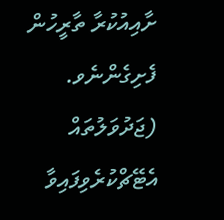ށާއިއުކުރާ ތާރީހުން ފެށިގެންނެވ.
(ޖަދުވަލުތައް އެޓޭޗްކުރެވިފައިވާ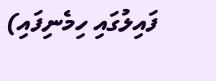ފައިލުގައި ހިމެނިފައި)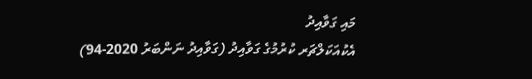މައި ގަވާއިދު
އެކުއަކަލްޗަރ ކުރުމުގެ ގަވާއިދު (ގަވާއިދު ނަންބަރު 2020-94)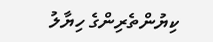ކިޔުންތެރިންގެ ހިޔާލު